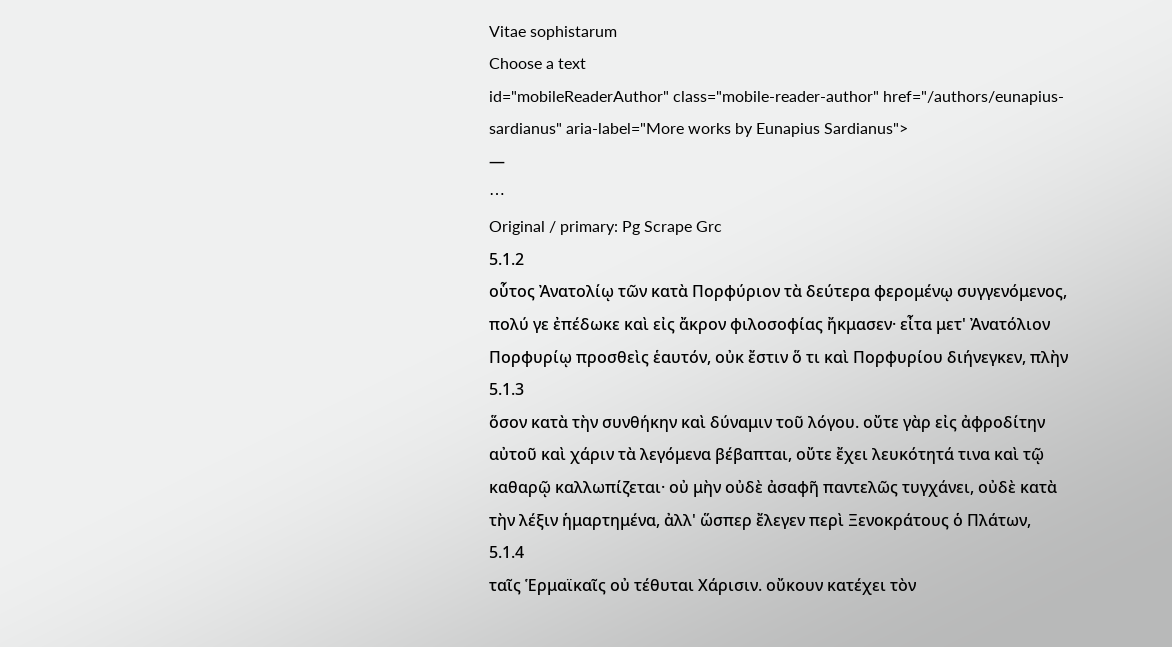Vitae sophistarum
Choose a text
id="mobileReaderAuthor" class="mobile-reader-author" href="/authors/eunapius-sardianus" aria-label="More works by Eunapius Sardianus">
—
⋯
Original / primary: Pg Scrape Grc
5.1.2
οὗτος Ἀνατολίῳ τῶν κατὰ Πορφύριον τὰ δεύτερα φερομένῳ συγγενόμενος, πολύ γε ἐπέδωκε καὶ εἰς ἄκρον φιλοσοφίας ἤκμασεν· εἶτα μετ' Ἀνατόλιον Πορφυρίῳ προσθεὶς ἑαυτόν, οὐκ ἔστιν ὅ τι καὶ Πορφυρίου διήνεγκεν, πλὴν
5.1.3
ὅσον κατὰ τὴν συνθήκην καὶ δύναμιν τοῦ λόγου. οὔτε γὰρ εἰς ἀφροδίτην αὐτοῦ καὶ χάριν τὰ λεγόμενα βέβαπται, οὔτε ἔχει λευκότητά τινα καὶ τῷ καθαρῷ καλλωπίζεται· οὐ μὴν οὐδὲ ἀσαφῆ παντελῶς τυγχάνει, οὐδὲ κατὰ τὴν λέξιν ἡμαρτημένα, ἀλλ' ὥσπερ ἔλεγεν περὶ Ξενοκράτους ὁ Πλάτων,
5.1.4
ταῖς Ἑρμαϊκαῖς οὐ τέθυται Χάρισιν. οὔκουν κατέχει τὸν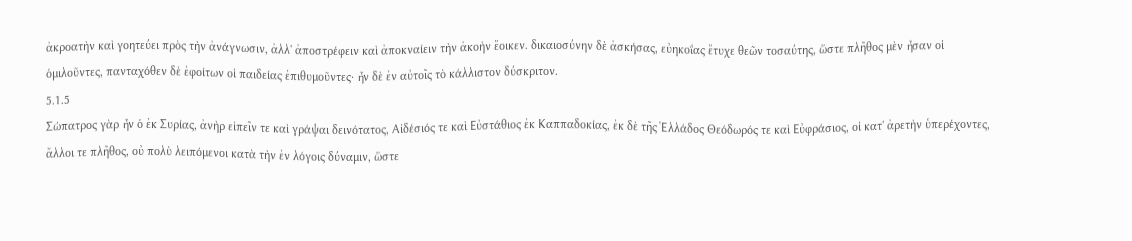ἀκροατὴν καὶ γοητεύει πρὸς τὴν ἀνάγνωσιν, ἀλλ' ἀποστρέφειν καὶ ἀποκναίειν τὴν ἀκοὴν ἔοικεν. δικαιοσύνην δὲ ἀσκήσας, εὐηκοΐας ἔτυχε θεῶν τοσαύτης, ὥστε πλῆθος μὲν ἦσαν οἱ ὁμιλοῦντες, πανταχόθεν δὲ ἐφοίτων οἱ παιδείας ἐπιθυμοῦντες· ἦν δὲ ἐν αὐτοῖς τὸ κάλλιστον δύσκριτον.
5.1.5
Σώπατρος γὰρ ἦν ὁ ἐκ Συρίας, ἀνὴρ εἰπεῖν τε καὶ γράψαι δεινότατος, Αἰδέσιός τε καὶ Εὐστάθιος ἐκ Καππαδοκίας, ἐκ δὲ τῆς Ἑλλάδος Θεόδωρός τε καὶ Εὐφράσιος, οἱ κατ' ἀρετὴν ὑπερέχοντες, ἄλλοι τε πλῆθος, οὐ πολὺ λειπόμενοι κατὰ τὴν ἐν λόγοις δύναμιν, ὥστε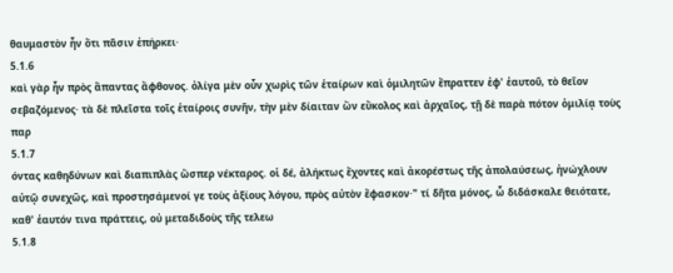θαυμαστὸν ἦν ὅτι πᾶσιν ἐπήρκει·
5.1.6
καὶ γὰρ ἦν πρὸς ἅπαντας ἄφθονος. ὀλίγα μὲν οὖν χωρὶς τῶν ἑταίρων καὶ ὁμιλητῶν ἔπραττεν ἐφ' ἑαυτοῦ, τὸ θεῖον σεβαζόμενος· τὰ δὲ πλεῖστα τοῖς ἑταίροις συνῆν, τὴν μὲν δίαιταν ὢν εὔκολος καὶ ἀρχαῖος, τῇ δὲ παρὰ πότον ὁμιλίᾳ τοὺς παρ
5.1.7
όντας καθηδύνων καὶ διαπιπλὰς ὥσπερ νέκταρος. οἱ δέ, ἀλήκτως ἔχοντες καὶ ἀκορέστως τῆς ἀπολαύσεως, ἠνώχλουν αὐτῷ συνεχῶς, καὶ προστησάμενοί γε τοὺς ἀξίους λόγου, πρὸς αὐτὸν ἔφασκον·" τί δῆτα μόνος, ὦ διδάσκαλε θειότατε, καθ' ἑαυτόν τινα πράττεις, οὐ μεταδιδοὺς τῆς τελεω
5.1.8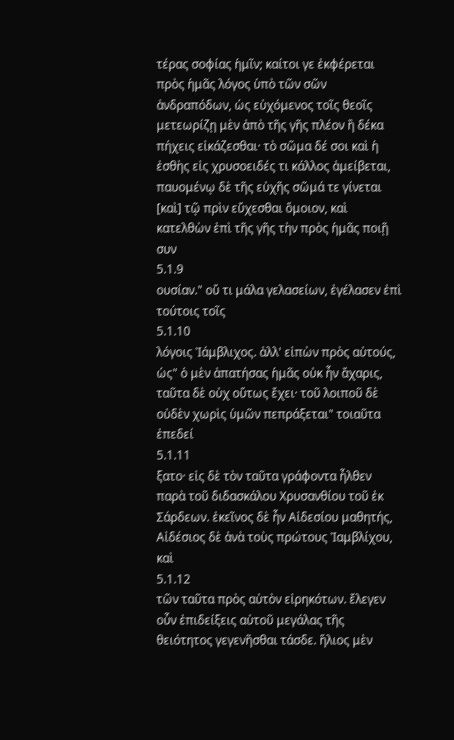τέρας σοφίας ἡμῖν; καίτοι γε ἐκφέρεται πρὸς ἡμᾶς λόγος ὑπὸ τῶν σῶν ἀνδραπόδων, ὡς εὐχόμενος τοῖς θεοῖς μετεωρίζῃ μὲν ἀπὸ τῆς γῆς πλέον ἢ δέκα πήχεις εἰκάζεσθαι· τὸ σῶμα δέ σοι καὶ ἡ ἐσθὴς εἰς χρυσοειδές τι κάλλος ἀμείβεται, παυομένῳ δὲ τῆς εὐχῆς σῶμά τε γίνεται [καὶ] τῷ πρὶν εὔχεσθαι ὅμοιον, καὶ κατελθὼν ἐπὶ τῆς γῆς τὴν πρὸς ἡμᾶς ποιῇ συν
5.1.9
ουσίαν." οὔ τι μάλα γελασείων, ἐγέλασεν ἐπὶ τούτοις τοῖς
5.1.10
λόγοις Ἰάμβλιχος. ἀλλ' εἰπὼν πρὸς αὐτούς, ὡς" ὁ μὲν ἀπατήσας ἡμᾶς οὐκ ἦν ἄχαρις, ταῦτα δὲ οὐχ οὕτως ἔχει· τοῦ λοιποῦ δὲ οὐδὲν χωρὶς ὑμῶν πεπράξεται" τοιαῦτα ἐπεδεί
5.1.11
ξατο· εἰς δὲ τὸν ταῦτα γράφοντα ἦλθεν παρὰ τοῦ διδασκάλου Χρυσανθίου τοῦ ἐκ Σάρδεων. ἐκεῖνος δὲ ἦν Αἰδεσίου μαθητής, Αἰδέσιος δὲ ἀνὰ τοὺς πρώτους Ἰαμβλίχου, καὶ
5.1.12
τῶν ταῦτα πρὸς αὐτὸν εἰρηκότων. ἔλεγεν οὖν ἐπιδείξεις αὐτοῦ μεγάλας τῆς θειότητος γεγενῆσθαι τάσδε. ἥλιος μὲν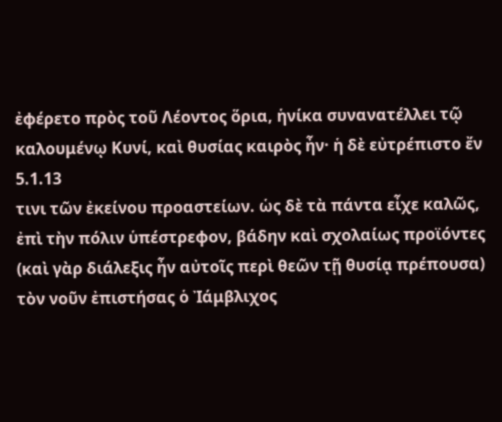ἐφέρετο πρὸς τοῦ Λέοντος ὅρια, ἡνίκα συνανατέλλει τῷ καλουμένῳ Κυνί, καὶ θυσίας καιρὸς ἦν· ἡ δὲ εὐτρέπιστο ἔν
5.1.13
τινι τῶν ἐκείνου προαστείων. ὡς δὲ τὰ πάντα εἶχε καλῶς, ἐπὶ τὴν πόλιν ὑπέστρεφον, βάδην καὶ σχολαίως προϊόντες (καὶ γὰρ διάλεξις ἦν αὐτοῖς περὶ θεῶν τῇ θυσίᾳ πρέπουσα) τὸν νοῦν ἐπιστήσας ὁ Ἰάμβλιχος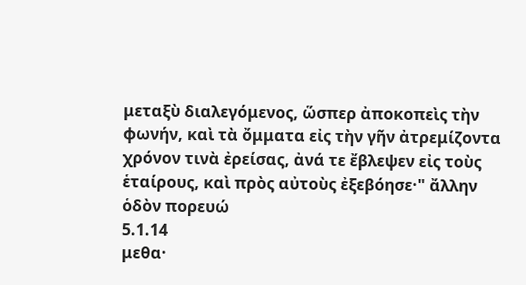μεταξὺ διαλεγόμενος, ὥσπερ ἀποκοπεὶς τὴν φωνήν, καὶ τὰ ὄμματα εἰς τὴν γῆν ἀτρεμίζοντα χρόνον τινὰ ἐρείσας, ἀνά τε ἔβλεψεν εἰς τοὺς ἑταίρους, καὶ πρὸς αὐτοὺς ἐξεβόησε·" ἄλλην ὁδὸν πορευώ
5.1.14
μεθα·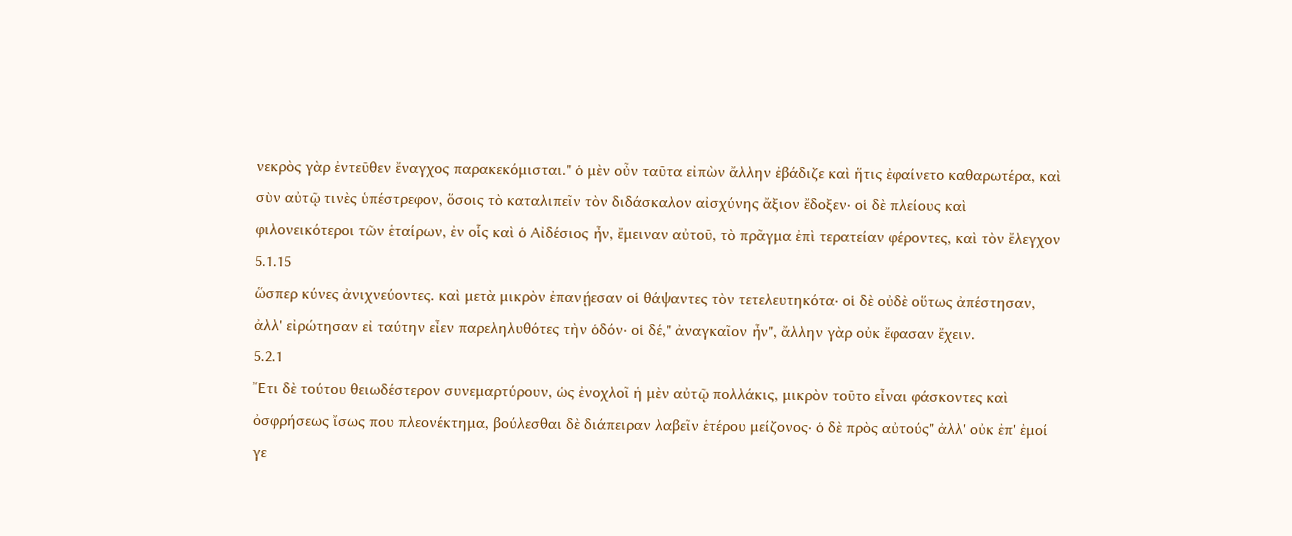νεκρὸς γὰρ ἐντεῦθεν ἔναγχος παρακεκόμισται." ὁ μὲν οὖν ταῦτα εἰπὼν ἄλλην ἐβάδιζε καὶ ἥτις ἐφαίνετο καθαρωτέρα, καὶ σὺν αὐτῷ τινὲς ὑπέστρεφον, ὅσοις τὸ καταλιπεῖν τὸν διδάσκαλον αἰσχύνης ἄξιον ἔδοξεν· οἱ δὲ πλείους καὶ φιλονεικότεροι τῶν ἑταίρων, ἐν οἷς καὶ ὁ Αἰδέσιος ἦν, ἔμειναν αὐτοῦ, τὸ πρᾶγμα ἐπὶ τερατείαν φέροντες, καὶ τὸν ἔλεγχον
5.1.15
ὥσπερ κύνες ἀνιχνεύοντες. καὶ μετὰ μικρὸν ἐπανῄεσαν οἱ θάψαντες τὸν τετελευτηκότα· οἱ δὲ οὐδὲ οὕτως ἀπέστησαν, ἀλλ' εἰρώτησαν εἰ ταύτην εἶεν παρεληλυθότες τὴν ὁδόν· οἱ δέ," ἀναγκαῖον ἦν", ἄλλην γὰρ οὐκ ἔφασαν ἔχειν.
5.2.1
Ἔτι δὲ τούτου θειωδέστερον συνεμαρτύρουν, ὡς ἐνοχλοῖ ἡ μὲν αὐτῷ πολλάκις, μικρὸν τοῦτο εἶναι φάσκοντες καὶ ὀσφρήσεως ἴσως που πλεονέκτημα, βούλεσθαι δὲ διάπειραν λαβεῖν ἑτέρου μείζονος· ὁ δὲ πρὸς αὐτούς" ἀλλ' οὐκ ἐπ' ἐμοί γε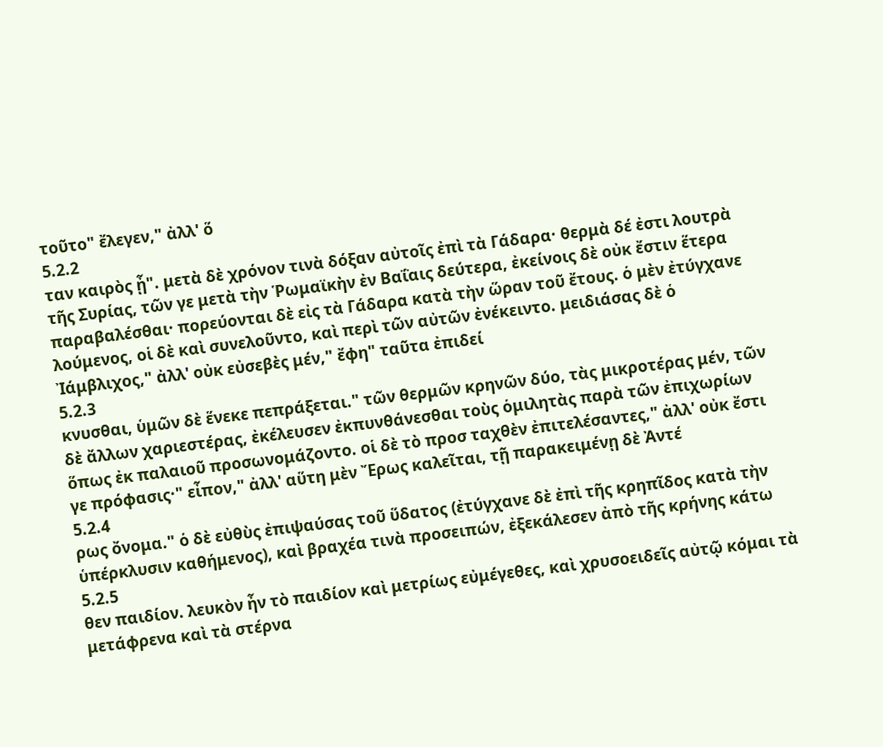τοῦτο" ἔλεγεν," ἀλλ' ὅ
5.2.2
ταν καιρὸς ᾖ". μετὰ δὲ χρόνον τινὰ δόξαν αὐτοῖς ἐπὶ τὰ Γάδαρα· θερμὰ δέ ἐστι λουτρὰ τῆς Συρίας, τῶν γε μετὰ τὴν Ῥωμαϊκὴν ἐν Βαΐαις δεύτερα, ἐκείνοις δὲ οὐκ ἔστιν ἕτερα παραβαλέσθαι· πορεύονται δὲ εἰς τὰ Γάδαρα κατὰ τὴν ὥραν τοῦ ἔτους. ὁ μὲν ἐτύγχανε λούμενος, οἱ δὲ καὶ συνελοῦντο, καὶ περὶ τῶν αὐτῶν ἐνέκειντο. μειδιάσας δὲ ὁ Ἰάμβλιχος," ἀλλ' οὐκ εὐσεβὲς μέν," ἔφη" ταῦτα ἐπιδεί
5.2.3
κνυσθαι, ὑμῶν δὲ ἕνεκε πεπράξεται." τῶν θερμῶν κρηνῶν δύο, τὰς μικροτέρας μέν, τῶν δὲ ἄλλων χαριεστέρας, ἐκέλευσεν ἐκπυνθάνεσθαι τοὺς ὁμιλητὰς παρὰ τῶν ἐπιχωρίων ὅπως ἐκ παλαιοῦ προσωνομάζοντο. οἱ δὲ τὸ προσ ταχθὲν ἐπιτελέσαντες," ἀλλ' οὐκ ἔστι γε πρόφασις·" εἶπον," ἀλλ' αὕτη μὲν Ἔρως καλεῖται, τῇ παρακειμένῃ δὲ Ἀντέ
5.2.4
ρως ὄνομα." ὁ δὲ εὐθὺς ἐπιψαύσας τοῦ ὕδατος (ἐτύγχανε δὲ ἐπὶ τῆς κρηπῖδος κατὰ τὴν ὑπέρκλυσιν καθήμενος), καὶ βραχέα τινὰ προσειπών, ἐξεκάλεσεν ἀπὸ τῆς κρήνης κάτω
5.2.5
θεν παιδίον. λευκὸν ἦν τὸ παιδίον καὶ μετρίως εὐμέγεθες, καὶ χρυσοειδεῖς αὐτῷ κόμαι τὰ μετάφρενα καὶ τὰ στέρνα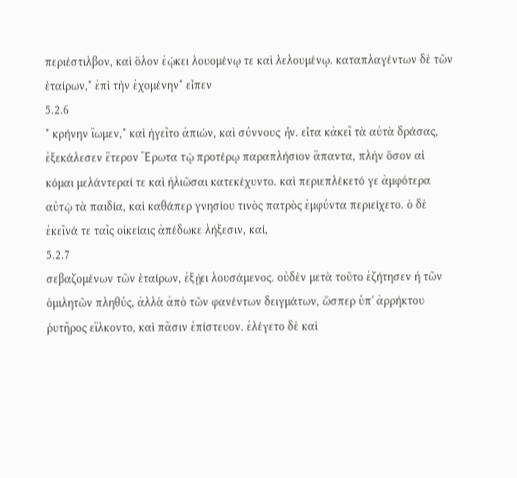περιέστιλβον, καὶ ὅλον ἐῴκει λουομένῳ τε καὶ λελουμένῳ. καταπλαγέντων δὲ τῶν ἑταίρων," ἐπὶ τὴν ἐχομένην" εἶπεν
5.2.6
" κρήνην ἴωμεν," καὶ ἡγεῖτο ἀπιών, καὶ σύννους ἦν. εἶτα κἀκεῖ τὰ αὐτὰ δράσας, ἐξεκάλεσεν ἕτερον Ἔρωτα τῷ προτέρῳ παραπλήσιον ἅπαντα, πλὴν ὅσον αἱ κόμαι μελάντεραί τε καὶ ἡλιῶσαι κατεκέχυντο. καὶ περιεπλέκετό γε ἀμφότερα αὐτῷ τὰ παιδία, καὶ καθάπερ γνησίου τινὸς πατρὸς ἐμφύντα περιείχετο. ὁ δὲ ἐκεῖνά τε ταῖς οἰκείαις ἀπέδωκε λήξεσιν, καί,
5.2.7
σεβαζομένων τῶν ἑταίρων, ἐξῄει λουσάμενος. οὐδὲν μετὰ τοῦτο ἐζήτησεν ἡ τῶν ὁμιλητῶν πληθύς, ἀλλὰ ἀπὸ τῶν φανέντων δειγμάτων, ὥσπερ ὑπ' ἀρρήκτου ῥυτῆρος εἵλκοντο, καὶ πᾶσιν ἐπίστευον. ἐλέγετο δὲ καὶ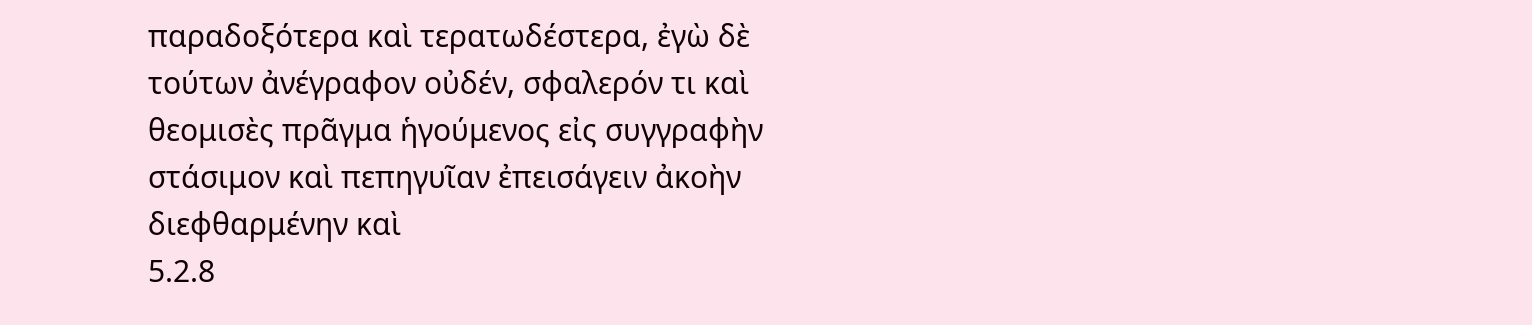παραδοξότερα καὶ τερατωδέστερα, ἐγὼ δὲ τούτων ἀνέγραφον οὐδέν, σφαλερόν τι καὶ θεομισὲς πρᾶγμα ἡγούμενος εἰς συγγραφὴν στάσιμον καὶ πεπηγυῖαν ἐπεισάγειν ἀκοὴν διεφθαρμένην καὶ
5.2.8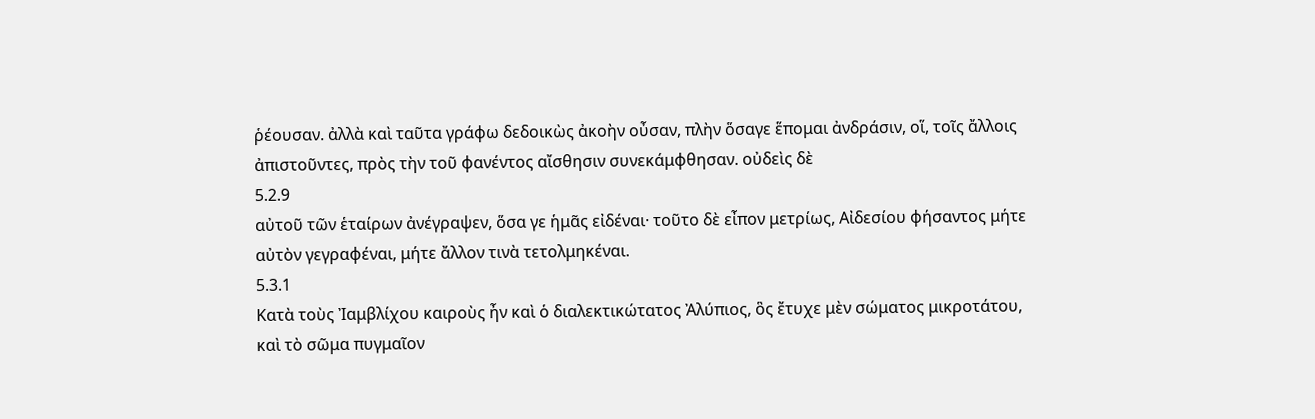ῥέουσαν. ἀλλὰ καὶ ταῦτα γράφω δεδοικὼς ἀκοὴν οὖσαν, πλὴν ὅσαγε ἕπομαι ἀνδράσιν, οἵ, τοῖς ἄλλοις ἀπιστοῦντες, πρὸς τὴν τοῦ φανέντος αἴσθησιν συνεκάμφθησαν. οὐδεὶς δὲ
5.2.9
αὐτοῦ τῶν ἑταίρων ἀνέγραψεν, ὅσα γε ἡμᾶς εἰδέναι· τοῦτο δὲ εἶπον μετρίως, Αἰδεσίου φήσαντος μήτε αὐτὸν γεγραφέναι, μήτε ἄλλον τινὰ τετολμηκέναι.
5.3.1
Κατὰ τοὺς Ἰαμβλίχου καιροὺς ἦν καὶ ὁ διαλεκτικώτατος Ἀλύπιος, ὃς ἔτυχε μὲν σώματος μικροτάτου, καὶ τὸ σῶμα πυγμαῖον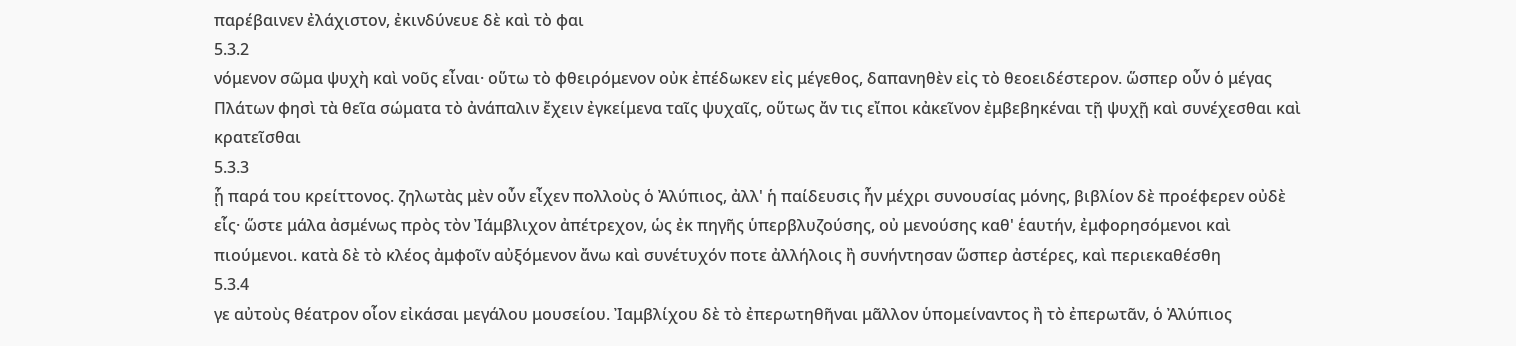παρέβαινεν ἐλάχιστον, ἐκινδύνευε δὲ καὶ τὸ φαι
5.3.2
νόμενον σῶμα ψυχὴ καὶ νοῦς εἶναι· οὕτω τὸ φθειρόμενον οὐκ ἐπέδωκεν εἰς μέγεθος, δαπανηθὲν εἰς τὸ θεοειδέστερον. ὥσπερ οὖν ὁ μέγας Πλάτων φησὶ τὰ θεῖα σώματα τὸ ἀνάπαλιν ἔχειν ἐγκείμενα ταῖς ψυχαῖς, οὕτως ἄν τις εἴποι κἀκεῖνον ἐμβεβηκέναι τῇ ψυχῇ καὶ συνέχεσθαι καὶ κρατεῖσθαι
5.3.3
ᾗ παρά του κρείττονος. ζηλωτὰς μὲν οὖν εἶχεν πολλοὺς ὁ Ἀλύπιος, ἀλλ' ἡ παίδευσις ἦν μέχρι συνουσίας μόνης, βιβλίον δὲ προέφερεν οὐδὲ εἷς· ὥστε μάλα ἀσμένως πρὸς τὸν Ἰάμβλιχον ἀπέτρεχον, ὡς ἐκ πηγῆς ὑπερβλυζούσης, οὐ μενούσης καθ' ἑαυτήν, ἐμφορησόμενοι καὶ πιούμενοι. κατὰ δὲ τὸ κλέος ἀμφοῖν αὐξόμενον ἄνω καὶ συνέτυχόν ποτε ἀλλήλοις ἢ συνήντησαν ὥσπερ ἀστέρες, καὶ περιεκαθέσθη
5.3.4
γε αὐτοὺς θέατρον οἷον εἰκάσαι μεγάλου μουσείου. Ἰαμβλίχου δὲ τὸ ἐπερωτηθῆναι μᾶλλον ὑπομείναντος ἢ τὸ ἐπερωτᾶν, ὁ Ἀλύπιος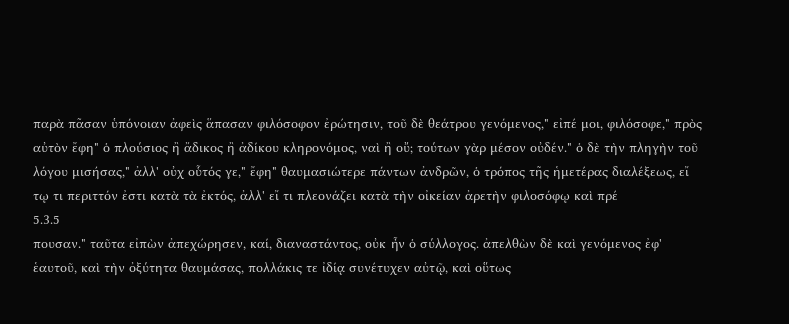παρὰ πᾶσαν ὑπόνοιαν ἀφεὶς ἅπασαν φιλόσοφον ἐρώτησιν, τοῦ δὲ θεάτρου γενόμενος," εἰπέ μοι, φιλόσοφε," πρὸς αὐτὸν ἔφη" ὁ πλούσιος ἢ ἄδικος ἢ ἀδίκου κληρονόμος, ναὶ ἢ οὔ; τούτων γὰρ μέσον οὐδέν." ὁ δὲ τὴν πληγὴν τοῦ λόγου μισήσας," ἀλλ' οὐχ οὗτός γε," ἔφη" θαυμασιώτερε πάντων ἀνδρῶν, ὁ τρόπος τῆς ἡμετέρας διαλέξεως, εἴ τῳ τι περιττόν ἐστι κατὰ τὰ ἐκτός, ἀλλ' εἴ τι πλεονάζει κατὰ τὴν οἰκείαν ἀρετὴν φιλοσόφῳ καὶ πρέ
5.3.5
πουσαν." ταῦτα εἰπὼν ἀπεχώρησεν, καί, διαναστάντος, οὐκ ἦν ὁ σύλλογος. ἀπελθὼν δὲ καὶ γενόμενος ἐφ' ἑαυτοῦ, καὶ τὴν ὀξύτητα θαυμάσας, πολλάκις τε ἰδίᾳ συνέτυχεν αὐτῷ, καὶ οὕτως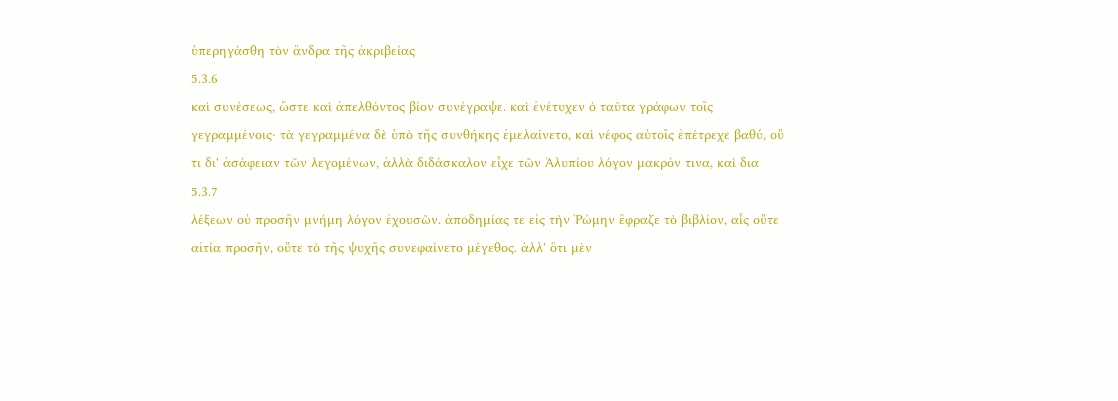ὑπερηγάσθη τὸν ἄνδρα τῆς ἀκριβείας
5.3.6
καὶ συνέσεως, ὥστε καὶ ἀπελθόντος βίον συνέγραψε. καὶ ἐνέτυχεν ὁ ταῦτα γράφων τοῖς γεγραμμένοις· τὰ γεγραμμένα δὲ ὑπὸ τῆς συνθήκης ἐμελαίνετο, καὶ νέφος αὐτοῖς ἐπέτρεχε βαθύ, οὔ τι δι' ἀσάφειαν τῶν λεγομένων, ἀλλὰ διδάσκαλον εἶχε τῶν Ἀλυπίου λόγον μακρόν τινα, καὶ δια
5.3.7
λέξεων οὐ προσῆν μνήμη λόγον ἐχουσῶν. ἀποδημίας τε εἰς τὴν Ῥώμην ἔφραζε τὸ βιβλίον, αἷς οὔτε αἰτία προσῆν, οὔτε τὸ τῆς ψυχῆς συνεφαίνετο μέγεθος. ἀλλ' ὅτι μὲν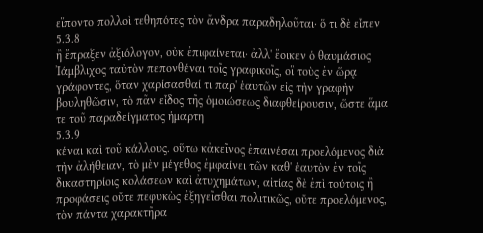εἵποντο πολλοὶ τεθηπότες τὸν ἄνδρα παραδηλοῦται· ὅ τι δὲ εἶπεν
5.3.8
ἢ ἔπραξεν ἀξιόλογον, οὐκ ἐπιφαίνεται· ἀλλ' ἔοικεν ὁ θαυμάσιος Ἰάμβλιχος ταὐτὸν πεπονθέναι τοῖς γραφικοῖς, οἳ τοὺς ἐν ὥρᾳ γράφοντες, ὅταν χαρίσασθαί τι παρ' ἑαυτῶν εἰς τὴν γραφὴν βουληθῶσιν, τὸ πᾶν εἶδος τῆς ὁμοιώσεως διαφθείρουσιν, ὥστε ἅμα τε τοῦ παραδείγματος ἡμαρτη
5.3.9
κέναι καὶ τοῦ κάλλους. οὕτω κἀκεῖνος ἐπαινέσαι προελόμενος διὰ τὴν ἀλήθειαν, τὸ μὲν μέγεθος ἐμφαίνει τῶν καθ' ἑαυτὸν ἐν τοῖς δικαστηρίοις κολάσεων καὶ ἀτυχημάτων, αἰτίας δὲ ἐπὶ τούτοις ἢ προφάσεις οὔτε πεφυκὼς ἐξηγεῖσθαι πολιτικῶς, οὔτε προελόμενος, τὸν πάντα χαρακτῆρα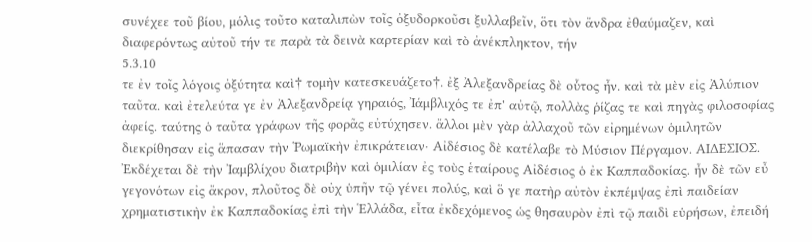συνέχεε τοῦ βίου, μόλις τοῦτο καταλιπὼν τοῖς ὀξυδορκοῦσι ξυλλαβεῖν, ὅτι τὸν ἄνδρα ἐθαύμαζεν, καὶ διαφερόντως αὐτοῦ τήν τε παρὰ τὰ δεινὰ καρτερίαν καὶ τὸ ἀνέκπληκτον, τήν
5.3.10
τε ἐν τοῖς λόγοις ὀξύτητα καὶ† τομὴν κατεσκευάζετο†. ἐξ Ἀλεξανδρείας δὲ οὗτος ἦν. καὶ τὰ μὲν εἰς Ἀλύπιον ταῦτα. καὶ ἐτελεύτα γε ἐν Ἀλεξανδρείᾳ γηραιός, Ἰάμβλιχός τε ἐπ' αὐτῷ, πολλὰς ῥίζας τε καὶ πηγὰς φιλοσοφίας ἀφείς. ταύτης ὁ ταῦτα γράφων τῆς φορᾶς εὐτύχησεν. ἄλλοι μὲν γὰρ ἀλλαχοῦ τῶν εἰρημένων ὁμιλητῶν διεκρίθησαν εἰς ἅπασαν τὴν Ῥωμαϊκὴν ἐπικράτειαν· Αἰδέσιος δὲ κατέλαβε τὸ Μύσιον Πέργαμον. ΑΙΔΕΣΙΟΣ. Ἐκδέχεται δὲ τὴν Ἰαμβλίχου διατριβὴν καὶ ὁμιλίαν ἐς τοὺς ἑταίρους Αἰδέσιος ὁ ἐκ Καππαδοκίας. ἦν δὲ τῶν εὖ γεγονότων εἰς ἄκρον, πλοῦτος δὲ οὐχ ὑπῆν τῷ γένει πολύς, καὶ ὅ γε πατὴρ αὐτὸν ἐκπέμψας ἐπὶ παιδείαν χρηματιστικὴν ἐκ Καππαδοκίας ἐπὶ τὴν Ἑλλάδα, εἶτα ἐκδεχόμενος ὡς θησαυρὸν ἐπὶ τῷ παιδὶ εὑρήσων, ἐπειδή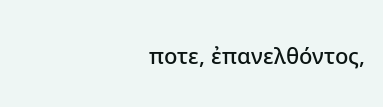ποτε, ἐπανελθόντος,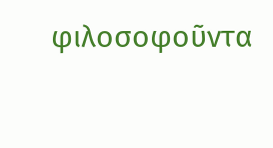φιλοσοφοῦντα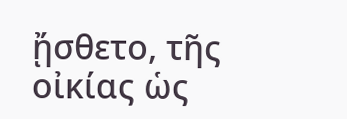ᾔσθετο, τῆς οἰκίας ὡς